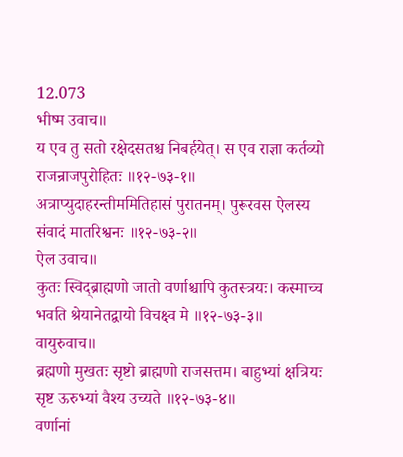12.073
भीष्म उवाच॥
य एव तु सतो रक्षेदसतश्च निबर्हयेत्। स एव राज्ञा कर्तव्यो राजन्राजपुरोहितः ॥१२-७३-१॥
अत्राप्युदाहरन्तीममितिहासं पुरातनम्। पुरूरवस ऐलस्य संवादं मातरिश्वनः ॥१२-७३-२॥
ऐल उवाच॥
कुतः स्विद्ब्राह्मणो जातो वर्णाश्चापि कुतस्त्रयः। कस्माच्च भवति श्रेयानेतद्वायो विचक्ष्व मे ॥१२-७३-३॥
वायुरुवाच॥
ब्रह्मणो मुखतः सृष्टो ब्राह्मणो राजसत्तम। बाहुभ्यां क्षत्रियः सृष्ट ऊरुभ्यां वैश्य उच्यते ॥१२-७३-४॥
वर्णानां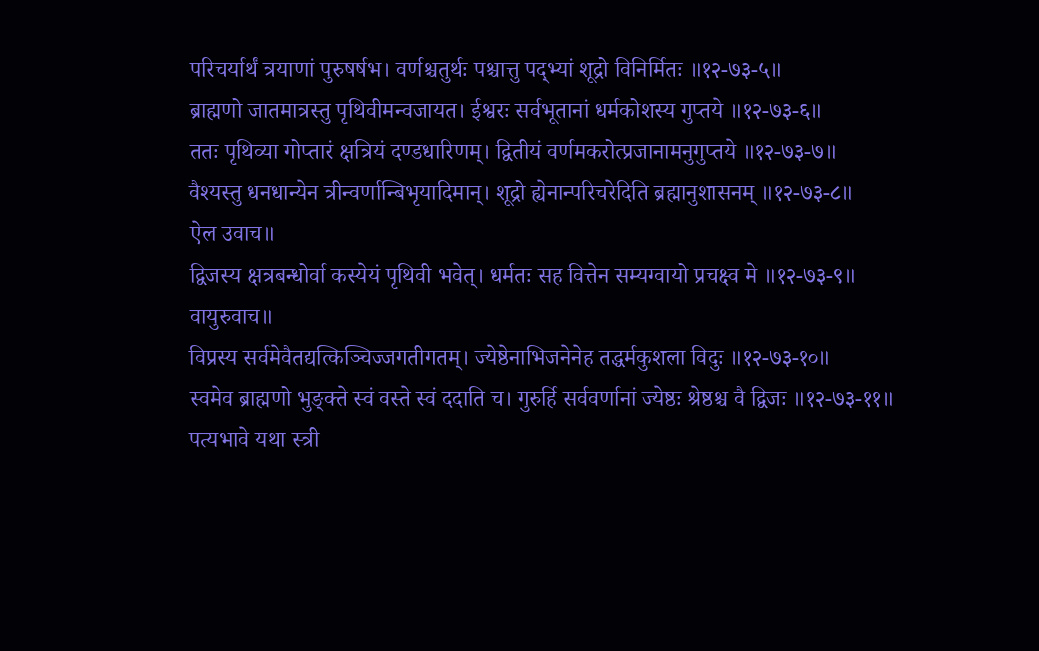परिचर्यार्थं त्रयाणां पुरुषर्षभ। वर्णश्चतुर्थः पश्चात्तु पद्भ्यां शूद्रो विनिर्मितः ॥१२-७३-५॥
ब्राह्मणो जातमात्रस्तु पृथिवीमन्वजायत। ईश्वरः सर्वभूतानां धर्मकोशस्य गुप्तये ॥१२-७३-६॥
ततः पृथिव्या गोप्तारं क्षत्रियं दण्डधारिणम्। द्वितीयं वर्णमकरोत्प्रजानामनुगुप्तये ॥१२-७३-७॥
वैश्यस्तु धनधान्येन त्रीन्वर्णान्बिभृयादिमान्। शूद्रो ह्येनान्परिचरेदिति ब्रह्मानुशासनम् ॥१२-७३-८॥
ऐल उवाच॥
द्विजस्य क्षत्रबन्धोर्वा कस्येयं पृथिवी भवेत्। धर्मतः सह वित्तेन सम्यग्वायो प्रचक्ष्व मे ॥१२-७३-९॥
वायुरुवाच॥
विप्रस्य सर्वमेवैतद्यत्किञ्चिज्जगतीगतम्। ज्येष्ठेनाभिजनेनेह तद्धर्मकुशला विदुः ॥१२-७३-१०॥
स्वमेव ब्राह्मणो भुङ्क्ते स्वं वस्ते स्वं ददाति च। गुरुर्हि सर्ववर्णानां ज्येष्ठः श्रेष्ठश्च वै द्विजः ॥१२-७३-११॥
पत्यभावे यथा स्त्री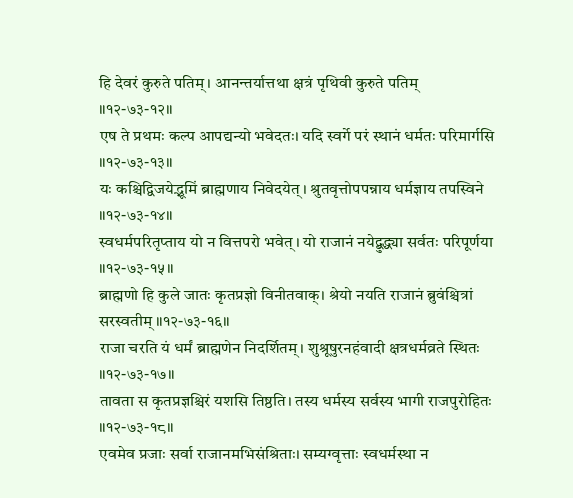हि देवरं कुरुते पतिम्। आनन्तर्यात्तथा क्षत्रं पृथिवी कुरुते पतिम् ॥१२-७३-१२॥
एष ते प्रथमः कल्प आपद्यन्यो भवेदतः। यदि स्वर्गे परं स्थानं धर्मतः परिमार्गसि ॥१२-७३-१३॥
यः कश्चिद्विजयेद्भूमिं ब्राह्मणाय निवेदयेत्। श्रुतवृत्तोपपन्नाय धर्मज्ञाय तपस्विने ॥१२-७३-१४॥
स्वधर्मपरितृप्ताय यो न वित्तपरो भवेत्। यो राजानं नयेद्बुद्ध्या सर्वतः परिपूर्णया ॥१२-७३-१५॥
ब्राह्मणो हि कुले जातः कृतप्रज्ञो विनीतवाक्। श्रेयो नयति राजानं ब्रुवंश्चित्रां सरस्वतीम् ॥१२-७३-१६॥
राजा चरति यं धर्मं ब्राह्मणेन निदर्शितम्। शुश्रूषुरनहंवादी क्षत्रधर्मव्रते स्थितः ॥१२-७३-१७॥
तावता स कृतप्रज्ञश्चिरं यशसि तिष्ठति। तस्य धर्मस्य सर्वस्य भागी राजपुरोहितः ॥१२-७३-१८॥
एवमेव प्रजाः सर्वा राजानमभिसंश्रिताः। सम्यग्वृत्ताः स्वधर्मस्था न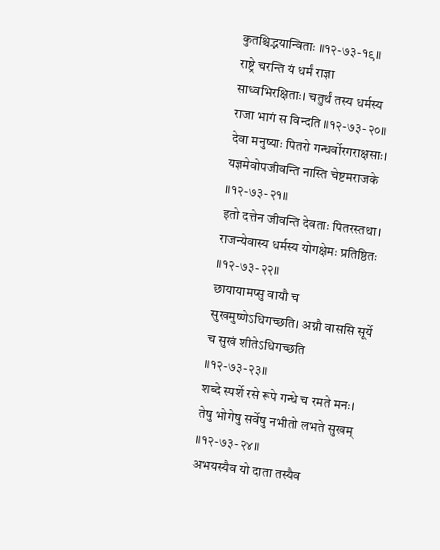कुतश्चिद्भयान्विताः ॥१२-७३-१९॥
राष्ट्रे चरन्ति यं धर्मं राज्ञा साध्वभिरक्षिताः। चतुर्थं तस्य धर्मस्य राजा भागं स विन्दति ॥१२-७३-२०॥
देवा मनुष्याः पितरो गन्धर्वोरगराक्षसाः। यज्ञमेवोपजीवन्ति नास्ति चेष्टमराजके ॥१२-७३-२१॥
इतो दत्तेन जीवन्ति देवताः पितरस्तथा। राजन्येवास्य धर्मस्य योगक्षेमः प्रतिष्ठितः ॥१२-७३-२२॥
छायायामप्सु वायौ च सुखमुष्णेऽधिगच्छति। अग्नौ वाससि सूर्ये च सुखं शीतेऽधिगच्छति ॥१२-७३-२३॥
शब्दे स्पर्शे रसे रूपे गन्धे च रमते मनः। तेषु भोगेषु सर्वेषु नभीतो लभते सुखम् ॥१२-७३-२४॥
अभयस्यैव यो दाता तस्यैव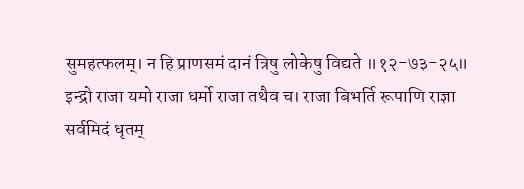सुमहत्फलम्। न हि प्राणसमं दानं त्रिषु लोकेषु विद्यते ॥१२-७३-२५॥
इन्द्रो राजा यमो राजा धर्मो राजा तथैव च। राजा बिभर्ति रूपाणि राज्ञा सर्वमिदं धृतम्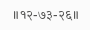॥१२-७३-२६॥